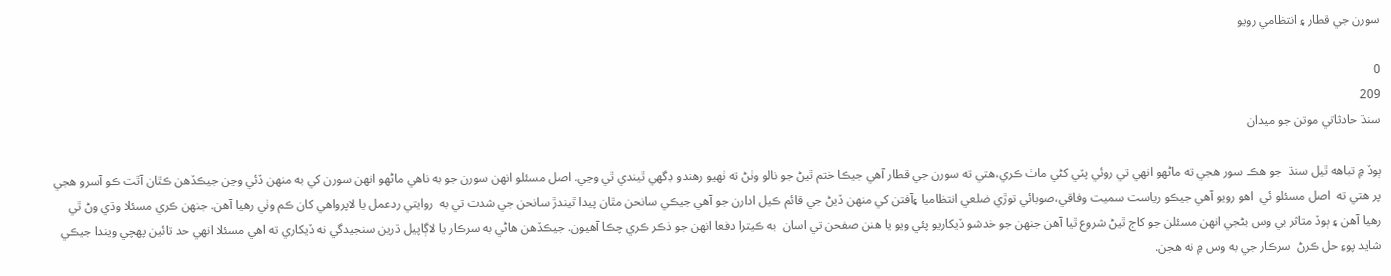سورن جي قطار ۽ انتظامي رويو

0
209
سنڌ حادثاتي موتن جو ميدان

ٻوڏ ۾ تباهه ٿيل سنڌ  جو هڪ سور هجي ته ماڻهو انهي تي روئي پٽي کڻي ماٺ ڪري،هتي ته سورن جي قطار آهي جيڪا ختم ٿيڻ جو نالو وٺڻ ته ٺهيو رهندو ڊگهي ٿيندي ٿي وڃي. اصل مسئلو انهن سورن جو به ناهي ماڻهو انهن سورن کي به منهن ڏئي وڃن جيڪڏهن ڪٿان آٿت ڪو آسرو هجي پر هتي ته  اصل مسئلو ئي  اهو رويو آهي جيڪو رياست سميت وفاقي،صوبائي توڙي ضلعي انتظاميا ۽آفتن کي منهن ڏيڻ جي قائم ڪيل ادارن جو آهي جيڪي سانحن مٿان پيدا ٿيندڙ سانحن جي شدت تي به  روايتي ردعمل يا لاپرواهي کان ڪم وٺي رهيا آهن. جنهن ڪري مسئلا وڌي وڻ ٿي رهيا آهن ۽ ٻوڏ متاثر بي وس بڻجي انهن مسئلن جو کاڄ ٿيڻ شروع ٿيا آهن جنهن جو خدشو ڏيکاريو پئي ويو يا هنن صفحن تي اسان  به ڪيترا دفعا انهن جو ذڪر ڪري چڪا آهيون. جيڪڏهن هاڻي به سرڪار يا لاڳاپيل ڌرين سنجيدگي نه ڏيکاري ته اهي مسئلا انهي حد تائين پهچي ويندا جيڪي شايد پوءِ حل ڪرڻ  سرڪار جي به وس ۾ نه هجن.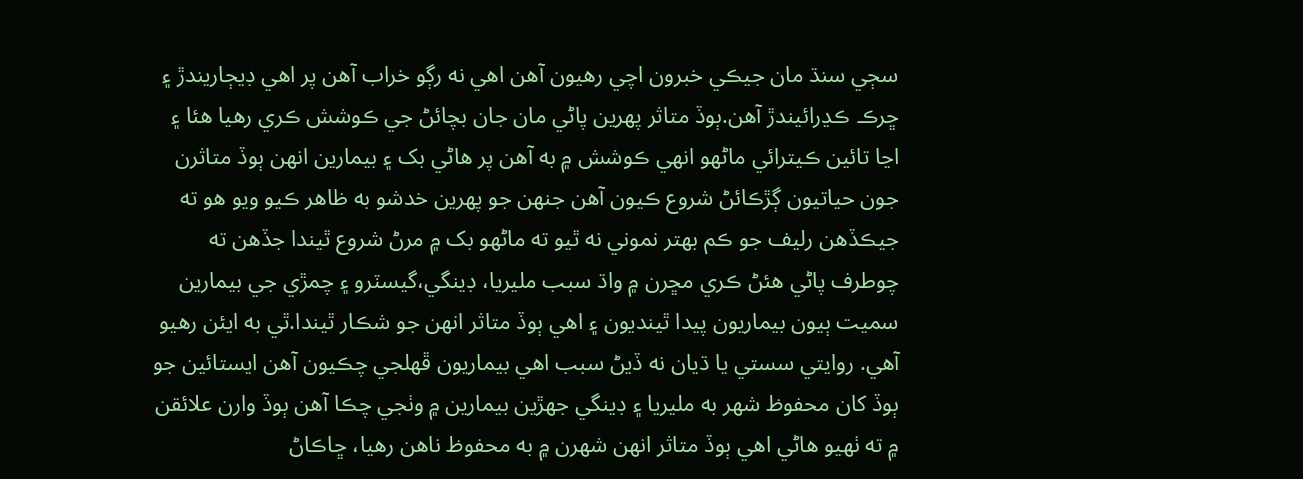سڄي سنڌ مان جيڪي خبرون اچي رهيون آهن اهي نه رڳو خراب آهن پر اهي ڊيڄاريندڙ ۽ ڇرڪ ڪڍرائيندڙ آهن.ٻوڏ متاثر پهرين پاڻي مان جان بچائڻ جي ڪوشش ڪري رهيا هئا ۽ اڃا تائين ڪيترائي ماڻهو انهي ڪوشش ۾ به آهن پر هاڻي بک ۽ بيمارين انهن ٻوڏ متاثرن جون حياتيون ڳڙڪائڻ شروع ڪيون آهن جنهن جو پهرين خدشو به ظاهر ڪيو ويو هو ته جيڪڏهن رليف جو ڪم بهتر نموني نه ٿيو ته ماڻهو بک ۾ مرڻ شروع ٿيندا جڏهن ته چوطرف پاڻي هئڻ ڪري مڇرن ۾ واڌ سبب مليريا، ڊينگي،گيسٽرو ۽ چمڙي جي بيمارين سميت ٻيون بيماريون پيدا ٿينديون ۽ اهي ٻوڏ متاثر انهن جو شڪار ٿيندا.ٿي به ايئن رهيو آهي. روايتي سستي يا ڌيان نه ڏيڻ سبب اهي بيماريون ڦهلجي چڪيون آهن ايستائين جو ٻوڏ کان محفوظ شهر به مليريا ۽ ڊينگي جهڙين بيمارين ۾ وٺجي چڪا آهن ٻوڏ وارن علائقن ۾ ته ٺهيو هاڻي اهي ٻوڏ متاثر انهن شهرن ۾ به محفوظ ناهن رهيا، ڇاڪاڻ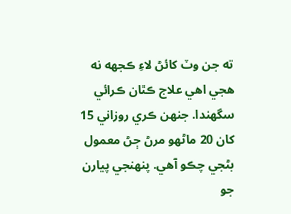ته جن وٽ کائڻ لاءِ ڪجهه نه هجي اهي علاج ڪٿان ڪرائي سگهندا. جنهن ڪري روزاني 15 کان 20 ماڻهو مرڻ ڄڻ معمول بڻجي چڪو آهي. پنهنجي پيارن جو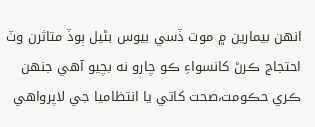انهن بيمارين ۾ موت ڏسي بيوس بڻيل ٻوڏ متاثرن وٽ احتجاج ڪرڻ کانسواءِ ڪو چارو نه بچيو آهي جنهن ڪري حڪومت،صحت کاتي يا انتظاميا جي لاپرواهي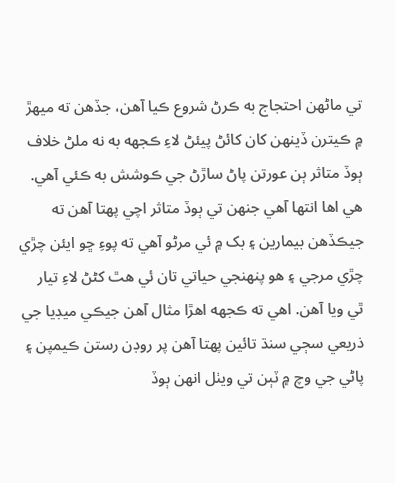تي ماڻهن احتجاج به ڪرڻ شروع ڪيا آهن، جڏهن ته ميهڙ ۾ ڪيترن ڏينهن کان کائڻ پيئڻ لاءِ ڪجهه به نه ملڻ خلاف ٻوڏ متاثر ٻن عورتن پاڻ ساڙڻ جي ڪوشش به ڪئي آهي. هي اها انتها آهي جنهن تي ٻوڏ متاثر اچي پهتا آهن ته جيڪڏهن بيمارين ۽ بک ۾ ئي مرڻو آهي ته پوءِ ڇو ايئن چڙي چڙي مرجي ۽ هو پنهنجي حياتي تان ئي هٿ کڻڻ لاءِ تيار ٿي ويا آهن. اهي ته ڪجهه اهڙا مثال آهن جيڪي ميڊيا جي ذريعي سڄي سنڌ تائين پهتا آهن پر روڊن رستن ڪيمپن ۽ پاڻي جي وچ ۾ ٽٻن تي ويٺل انهن ٻوڏ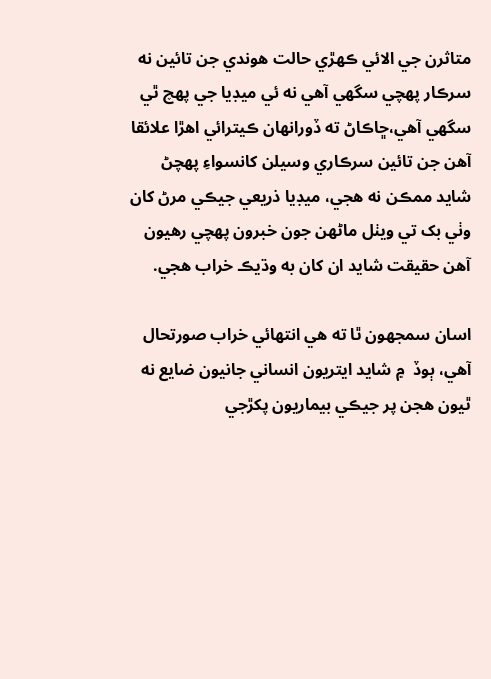متاثرن جي الائي ڪهڙي حالت هوندي جن تائين نه سرڪار پهچي سگهي آهي نه ئي ميڊيا جي پهچ ٿي سگهي آهي،ڇاڪاڻ ته ڏورانهان ڪيترائي اهڙا علائقا آهن جن تائين سرڪاري وسيلن کانسواءِ پهچڻ شايد ممڪن نه هجي، ميڊيا ذريعي جيڪي مرڻ کان وٺي بک تي ويٺل ماڻهن جون خبرون پهچي رهيون آهن حقيقت شايد ان کان به وڌيڪ خراب هجي.

اسان سمجهون ٿا ته هي انتهائي خراب صورتحال آهي، ٻوڏ  ۾ شايد ايتريون انساني جانيون ضايع نه ٿيون هجن پر جيڪي بيماريون پکڙجي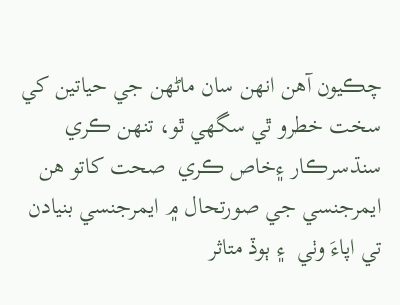چڪيون آهن انهن سان ماڻهن جي حياتين کي سخت خطرو ٿي سگهي ٿو، تنهن ڪري  سنڌسرڪار ۽خاص ڪري  صحت کاتو هن ايمرجنسي جي صورتحال ۾ ايمرجنسي بنيادن تي اپاءَ وٺي  ۽ ٻوڏ متاثر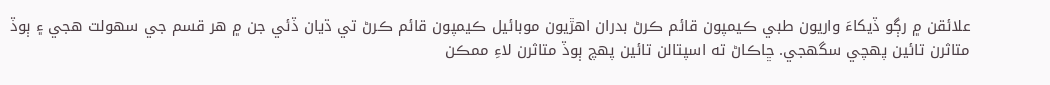علائقن ۾ رڳو ڏيکاءَ واريون طبي ڪيمپون قائم ڪرڻ بدران اهڙيون موبائيل ڪيمپون قائم ڪرڻ تي ڌيان ڏئي جن ۾ هر قسم جي سهولت هجي ۽ ٻوڏ متاثرن تائين پهچي سگهجي. ڇاڪاڻ ته اسپتالن تائين پهچ ٻوڏ متاثرن لاءِ ممڪن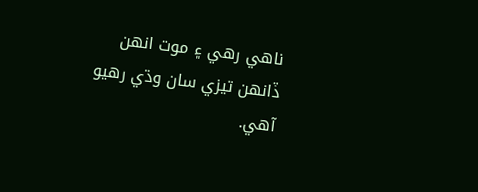ناهي رهي ۽ موت انهن ڏانهن تيزي سان وڌي رهيو آهي.